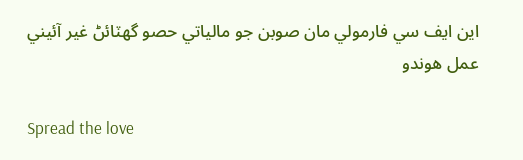اين ايف سي فارمولي مان صوبن جو مالياتي حصو گهٽائڻ غير آئيني عمل هوندو

Spread the love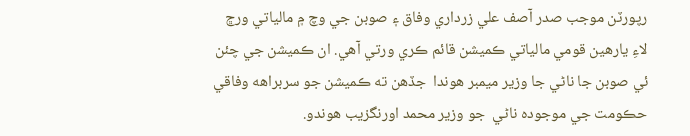رپورٽن موجب صدر آصف علي زرداري وفاق ۽ صوبن جي وچ ۾ مالياتي ورڇ لاءِ يارهين قومي مالياتي ڪميشن قائم ڪري ورتي آهي. ان ڪميشن جي چئن ئي صوبن جا ناڻي جا وزير ميمبر هوندا  جڏهن ته ڪميشن جو سربراهه وفاقي حڪومت جي موجوده ناڻي  جو وزير محمد اورنگزيب هوندو.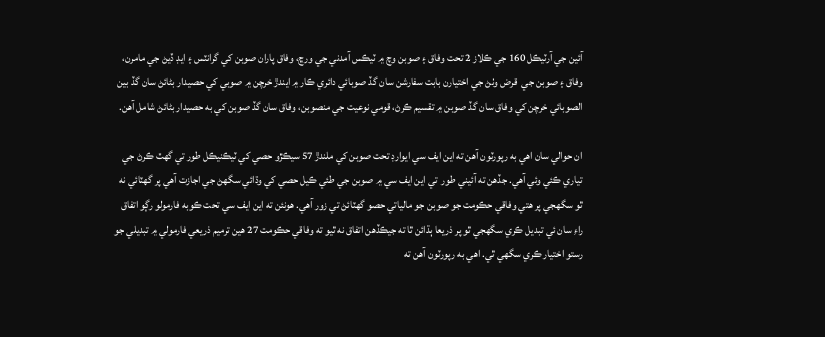آئين جي آرٽيڪل 160 جي ڪلاز 2 تحت وفاق ۽ صوبن وچ ۾ ٽيڪس آمدني جي ورڇ، وفاق پاران صوبن کي گرانٽس ۽ ايڊ ڏيڻ جي مامرن، وفاق ۽ صوبن جي  قرض وٺڻ جي اختيارن بابت سفارشن سان گڏ صوبائي دائري ڪار ۾ ايندڙ خرچن ۾ صوبي کي حصيدار بڻائڻ سان گڏ بين الصوبائي خرچن کي وفاق سان گڏ صوبن ۾ تقسيم ڪرڻ، قومي نوعيت جي منصوبن، وفاق سان گڏ صوبن کي به حصيدار بڻائڻ شامل آهن.

ان حوالي سان اهي به رپورٽون آهن ته اين ايف سي ايوارڊ تحت صوبن کي ملندڙ 57 سيڪڙو حصي کي ٽيڪنيڪل طور تي گهٽ ڪرڻ جي تياري ڪئي وئي آهي. جڏهن ته آئيني طور  تي اين ايف سي ۾ صوبن جي طئي ڪيل حصي کي وڌائي سگهڻ جي اجازت آهي پر گهٽائي نه ٿو سگهجي پر هتي وفاقي حڪومت جو صوبن جو مالياتي حصو گهٽائڻ تي زور آهي. هونئن ته اين ايف سي تحت ڪوبه فارمولو رڳو اتفاق راءِ سان ئي تبديل ڪري سگهجي ٿو پر ذريعا ٻڌائن ٿا ته جيڪڏهن اتفاق نه ٿيو ته وفاقي حڪومت 27 هين ترميم ذريعي فارمولي ۾ تبديلي جو رستو اختيار ڪري سگهي ٿي. اهي به رپورٽون آهن ته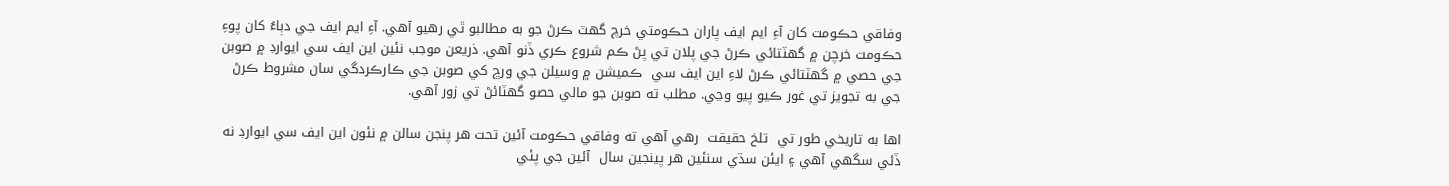وفاقي حڪومت کان آءِ ايم ايف پاران حڪومتي خرچ گهٽ ڪرڻ جو به مطالبو ٿي رهيو آهي. آءِ ايم ايف جي دٻاءُ کان پوءِ حڪومت خرچن ۾ گهٽتائي ڪرڻ جي پلان تي پڻ ڪم شروع ڪري ڏنو آهي. ذريعن موجب نئين اين ايف سي ايوارڊ ۾ صوبن جي حصي ۾ گهٽتائي ڪرڻ لاءِ اين ايف سي  ڪميشن ۾ وسيلن جي ورڇ کي صوبن جي ڪارڪردگي سان مشروط ڪرڻ جي به تجويز تي غور ڪيو پيو وڃي. مطلب ته صوبن جو مالي حصو گهٽائڻ تي زور آهي.

اها به تاريخي طور تي  تلخ حقيقت  رهي آهي ته وفاقي حڪومت آئين تحت هر پنجن سالن ۾ نئون اين ايف سي ايوارڊ نه ڏئي سگهي آهي ۽ ايئن سڌي سنئين هر پينجين سال  آئين جي پئي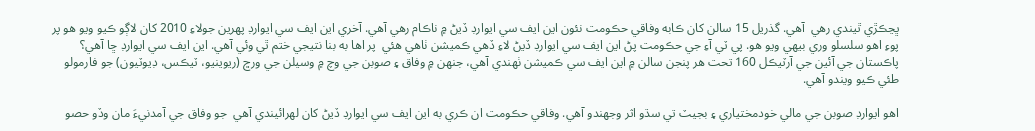ڀڃڪڙي ٿيندي رهي  آهي. گذريل 15 سالن کان ڪابه وفاقي حڪومت نئون اين ايف سي ايوارڊ ڏيڻ ۾ ناڪام رهي آهي. آخري اين ايف سي ايوارڊ پهرين جولاءِ 2010 کان لاڳو ڪيو ويو هو پر پوءِ اهو سلسلو وري بيهي ويو هو. پي ٽي آءِ جي حڪومت پڻ اين ايف سي ايوارڊ ڏيڻ لاءِ ڏهي ڪميشن ٺاهي هئي  پر اها به بنا نتيجي ختم ٿي وئي آهي. اين ايف سي ايوارڊ ڇا آهي؟ پاڪستان جي آئين جي آرٽيڪل 160 تحت هر پنجن سالن ۾ اين ايف سي ڪميشن ٺهندي آهي، جنهن ۾ وفاق ۽ صوبن جي وچ ۾ وسيلن جي ورڇ (ريوينيو، ٽيڪس، ڊيوٽيون) جو فارمولو طئي ڪيو ويندو آهي.

اهو ايوارڊ صوبن جي مالي خودمختياري ۽ بجيٽ تي سڌو اثر وجهندو آهي. وفاقي حڪومت ان ڪري به اين ايف سي ايوارڊ ڏيڻ کان لهرائيندي آهي  جو وفاق جي آمدنيءَ مان وڏو حصو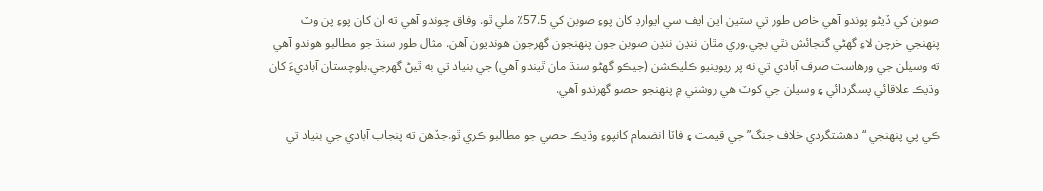صوبن کي ڏيڻو پوندو آهي خاص طور تي ستين اين ايف سي ايوارڊ کان پوءِ صوبن کي 57.5٪ ملي ٿو. وفاق چوندو آهي ته ان کان پوءِ پن وٽ پنهنجي خرچن لاءِ گهڻي گنجائش نٿي بچي.وري مٿان ننڍن ننڍن صوبن جون پنهنجون گهرجون هونديون آهن. مثال طور سنڌ جو مطالبو هوندو آهي ته وسيلن جي ورهاست صرف آبادي تي نه پر ريوينيو ڪليڪشن (جيڪو گهڻو سنڌ مان ٿيندو آهي) جي بنياد تي به ٿيڻ گهرجي.بلوچستان آباديءَ کان وڌيڪ علاقائي پسگردائي ۽ وسيلن جي کوٽ هي روشني ۾ پنهنجو حصو گهرندو آهي.

ڪي پي پنهنجي “دهشتگردي خلاف جنگ” جي قيمت ۽ فاٽا انضمام کانپوءِ وڌيڪ حصي جو مطالبو ڪري ٿو.جڏهن ته پنجاب آبادي جي بنياد تي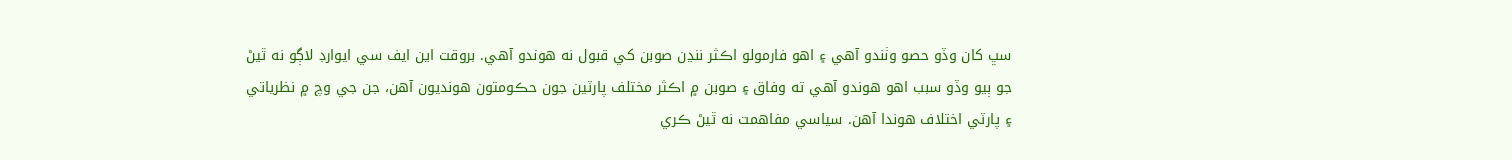سڀ کان وڏو حصو وٺندو آهي ۽ اهو فارمولو اڪثر ننڍن صوبن کي قبول نه هوندو آهي. بروقت اين ايف سي ايوارڊ لاڳو نه ٿيڻ جو ٻيو وڏو سبب اهو هوندو آهي ته وفاق ۽ صوبن ۾ اڪثر مختلف پارٽين جون حڪومتون هونديون آهن، جن جي وچ ۾ نظرياتي ۽ پارٽي اختلاف هوندا آهن. سياسي مفاهمت نه ٿيڻ ڪري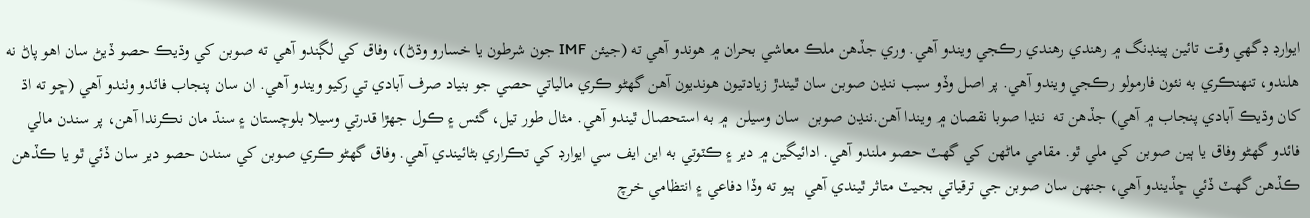ايوارڊ ڊگهي وقت تائين پينڊنگ ۾ رهندي رهندي رڪجي ويندو آهي. وري جڏهن ملڪ معاشي بحران ۾ هوندو آهي ته (جيئن IMF جون شرطون يا خسارو وڌڻ)، وفاق کي لڳندو آهي ته صوبن کي وڌيڪ حصو ڏيڻ سان اهو پاڻ نه هلندو، تنهنڪري به نئون فارمولو رڪجي ويندو آهي. پر اصل وڏو سبب ننڍن صوبن سان ٿيندڙ زيادتيون هونديون آهن گهڻو ڪري مالياتي حصي جو بنياد صرف آبادي تي رکيو ويندو آهي. ان سان پنجاب فائدو وٺندو آهي (ڇو ته اڌ کان وڌيڪ آبادي پنجاب ۾ آهي) جڏهن ته  ننڍا صوبا نقصان ۾ ويندا آهن.ننڍن صوبن  سان وسيلن  ۾ به استحصال ٿيندو آهي. مثال طور تيل، گئس ۽ ڪول جهڙا قدرتي وسيلا بلوچستان ۽ سنڌ مان نڪرندا آهن، پر سندن مالي فائدو گهڻو وفاق يا ٻين صوبن کي ملي ٿو. مقامي ماڻهن کي گهٽ حصو ملندو آهي. ادائيگين ۾ دير ۽ ڪٽوتي به اين ايف سي ايوارڊ کي تڪراري بڻائيندي آهي. وفاق گهڻو ڪري صوبن کي سندن حصو دير سان ڏئي ٿو يا ڪڏهن ڪڏهن گهٽ ڏئي ڇڏيندو آهي، جنهن سان صوبن جي ترقياتي بجيٽ متاثر ٿيندي آهي  ٻيو ته وڏا دفاعي ۽ انتظامي خرچ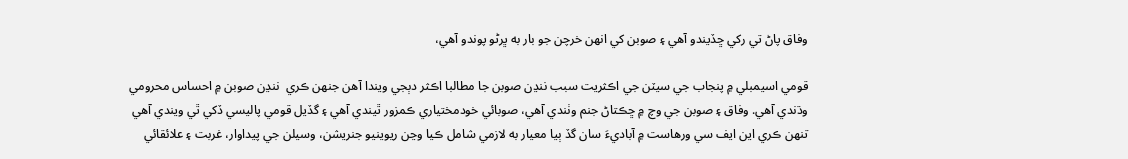وفاق پاڻ تي رکي ڇڏيندو آهي ۽ صوبن کي انهن خرچن جو بار به ڀرڻو پوندو آهي،

قومي اسيمبلي ۾ پنجاب جي سيٽن جي اڪثريت سبب ننڍن صوبن جا مطالبا اڪثر دٻجي ويندا آهن جنهن ڪري  ننڍن صوبن ۾ احساس محرومي وڌندي آهي. وفاق ۽ صوبن جي وچ ۾ ڇڪتاڻ جنم وٺندي آهي، صوبائي خودمختياري ڪمزور ٿيندي آهي ۽ گڏيل قومي پاليسي ڏکي ٿي ويندي آهي تنهن ڪري اين ايف سي ورهاست ۾ آباديءَ سان گڏ ٻيا معيار به لازمي شامل ڪيا وڃن ريوينيو جنريشن، وسيلن جي پيداوار، غربت ۽ علائقائي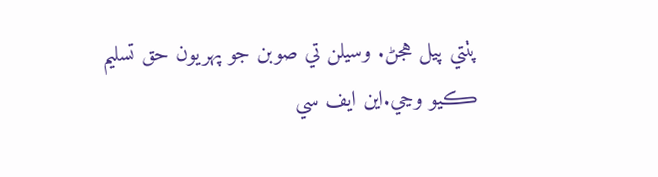پٺتي پيل هجڻ. وسيلن تي صوبن جو پهريون حق تسليم ڪيو وڃي.اين ايف سي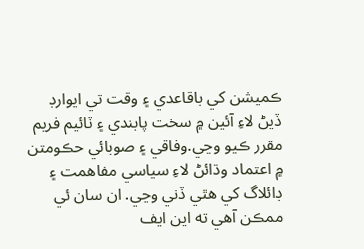ڪميشن کي باقاعدي ۽ وقت تي ايوارڊ ڏيڻ لاءِ آئين ۾ سخت پابندي ۽ ٽائيم فريم مقرر ڪيو وڃي.وفاقي ۽ صوبائي حڪومتن ۾ اعتماد وڌائڻ لاءِ سياسي مفاهمت ۽ ڊائلاگ کي هٿي ڏني وڃي. ان سان ئي ممڪن آهي ته اين ايف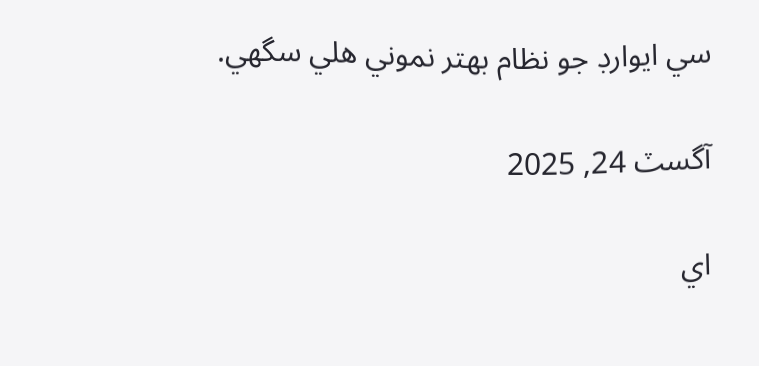سي ايوارڊ جو نظام بهتر نموني هلي سگهي.

آگسٽ 24, 2025

اي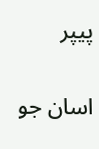پيپر

اسان جو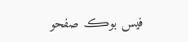فيس بوڪ صفحو